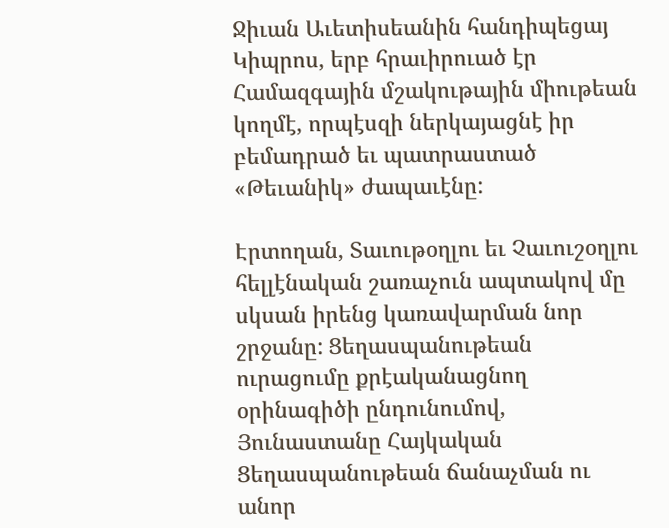Ջիւան Աւետիսեանին հանդիպեցայ Կիպրոս, երբ հրաւիրուած էր Համազգային մշակութային միութեան կողմէ, որպէսզի ներկայացնէ իր բեմադրած եւ պատրաստած «Թեւանիկ» ժապաւէնը:

Էրտողան, Տաւութօղլու եւ Չաւուշօղլու հելլէնական շառաչուն ապտակով մը սկսան իրենց կառավարման նոր շրջանը: Ցեղասպանութեան ուրացումը քրէականացնող օրինագիծի ընդունումով, Յունաստանը Հայկական Ցեղասպանութեան ճանաչման ու անոր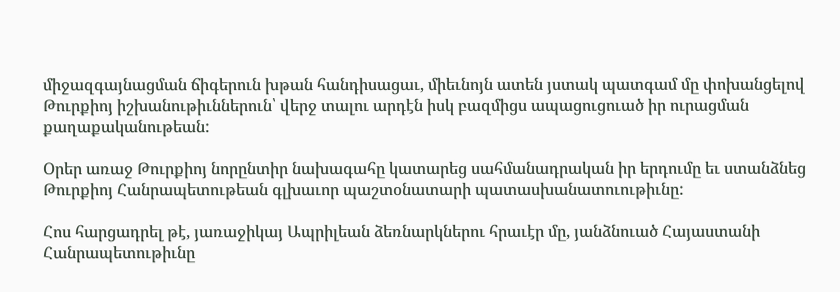միջազգայնացման ճիգերուն խթան հանդիսացաւ, միեւնոյն ատեն յստակ պատգամ մը փոխանցելով Թուրքիոյ իշխանութիւններուն՝ վերջ տալու արդէն իսկ բազմիցս ապացուցուած իր ուրացման քաղաքականութեան:

Օրեր առաջ Թուրքիոյ նորընտիր նախագահը կատարեց սահմանադրական իր երդումը եւ ստանձնեց Թուրքիոյ Հանրապետութեան գլխաւոր պաշտօնատարի պատասխանատուութիւնը:

Հոս հարցադրել թէ, յառաջիկայ Ապրիլեան ձեռնարկներու հրաւէր մը, յանձնուած Հայաստանի Հանրապետութիւնը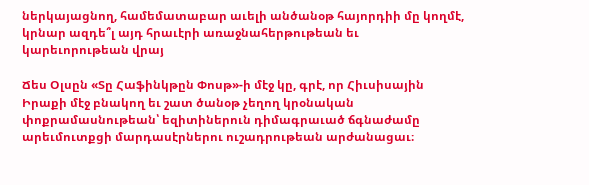ներկայացնող, համեմատաբար աւելի անծանօթ հայորդիի մը կողմէ, կրնար ազդե՞լ այդ հրաւէրի առաջնահերթութեան եւ կարեւորութեան վրայ

Ճես Օլսըն «Տը Հաֆինկթըն Փոսթ»-ի մէջ կը, գրէ, որ Հիւսիսային Իրաքի մէջ բնակող եւ շատ ծանօթ չեղող կրօնական փոքրամասնութեան՝ եզիտիներուն դիմագրաւած ճգնաժամը արեւմուտքցի մարդասէրներու ուշադրութեան արժանացաւ։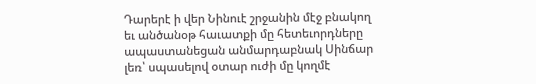Դարերէ ի վեր Նինուէ շրջանին մէջ բնակող եւ անծանօթ հաւատքի մը հետեւորդները ապաստանեցան անմարդաբնակ Սինճար լեռ՝ սպասելով օտար ուժի մը կողմէ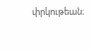փրկութեան։